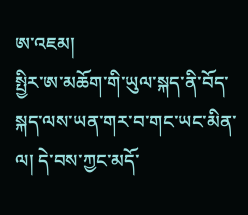ཨ་འཇམ།
སྤྱིར་ཨ་མཆོག་གི་ཡུལ་སྐད་ནི་བོད་སྐད་ལས་ཡན་གར་བ་གང་ཡང་མིན་ལ། དེ་བས་ཀྱང་མདོ་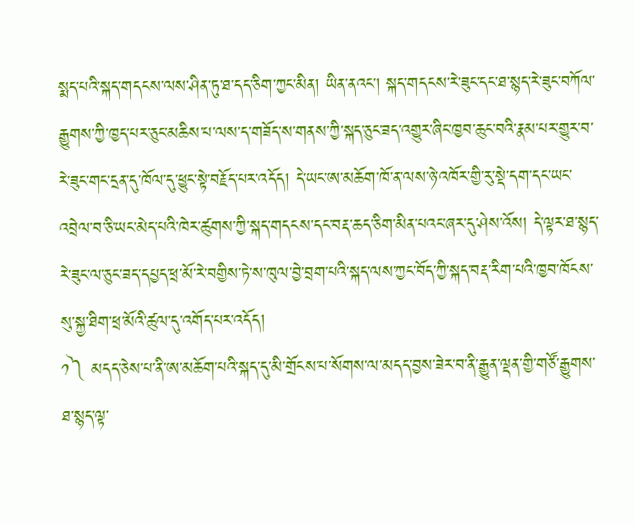སྨད་པའི་སྐད་གདངས་ལས་ཤིན་ཏུ་ཐ་དད་ཅིག་ཀྱང་མིན། ཡིན་ནའང་། སྐད་གདངས་རེ་ཟུང་དང་ཐ་སྙད་རེ་ཟུང་བཀོལ་རྒྱུགས་ཀྱི་ཁྱད་པར་ཅུང་མཆིས་པ་ལས་ད་གཟོད་ས་གནས་ཀྱི་སྐད་ཅུང་ཟད་འགྱུར་ཞིང་ཁྱབ་ཆུང་བའི་རྣམ་པར་གྱུར་བ་རེ་ཟུང་གང་དྲན་དུ་ཁོལ་དུ་ཕྱུང་སྟེ་བརྗོད་པར་འདོད། དེ་ཡང་ཨ་མཆོག་ཁོ་ན་ལས་ཉེ་འཁོར་གྱི་རུ་སྡེ་དག་དང་ཡང་འབྲེལ་བ་ཅི་ཡང་མེད་པའི་ཁེར་ཚུགས་ཀྱི་སྐད་གདངས་དང་བརྡ་ཆད་ཅིག་མིན་པའང་ཞར་དུ་ཤེས་འོས། དེ་ལྟར་ཐ་སྙད་རེ་ཟུང་ལ་ཅུང་ཟད་དཔྱད་ཕྲ་མོ་རེ་བགྱིས་ཏེ་ས་ཁུལ་བྱེ་བྲག་པའི་སྐད་ལས་ཀྱང་བོད་ཀྱི་སྐད་བརྡ་རིག་པའི་ཁྱབ་ཁོངས་སུ་སྐྱ་ཐིག་ཕྲ་མོའི་ཚུལ་དུ་འགོད་པར་འདོད།
༡༽ མདད་ཅེས་པ་ནི་ཨ་མཆོག་པའི་སྐད་དུ་མི་གྲོངས་པ་སོགས་ལ་མདད་བྱས་ཟེར་བ་ནི་རྒྱུན་ལྡན་གྱི་གཙོ་རྒྱུགས་ཐ་སྙད་ལྟ་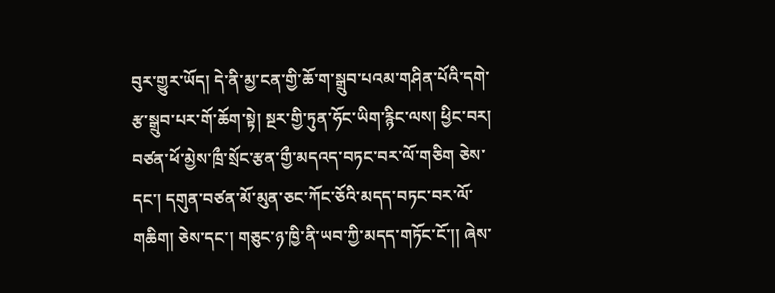བུར་གྱུར་ཡོད། དེ་ནི་མྱ་ངན་གྱི་ཆོ་ག་སྒྲུབ་པའམ་གཤིན་པོའི་དགེ་རྩ་སྒྲུབ་པར་གོ་ཆོག་སྟེ། སྔར་གྱི་ཏུན་ཧོང་ཡིག་རྙིང་ལས། ཕྱིང་བར། བཙན་ཕོ་མྱེས་ཁྲྀ་སྲོང་རྩན་གྱྀ་མདའད་བཏང་བར་ལོ་གཅིག ཅེས་དང་། དགུན་བཙན་མོ་མུན་ཅང་ཀོང་ཅོའི་མདད་བཏང་བར་ལོ་གཆིག། ཅེས་དང་། གཅུང་ཉ་ཁྱི་ནི་ཡབ་ཀྱི་མདད་གཏོང་ངོ་།། ཞེས་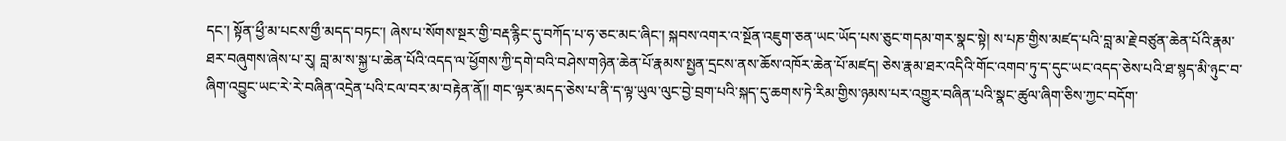དང་། སྟོན་ཕྱྀ་མ་པངས་གྱྀ་མདད་བཏང་། ཞེས་པ་སོགས་སྔར་གྱི་བརྡ་རྙིང་དུ་བཀོད་པ་ཧ་ཅང་མང་ཞིང་། སྐབས་འགར་འ་སྔོན་འཇུག་ཅན་ཡང་ཡོད་པས་ཅུང་གདམ་གར་སྣང་སྟེ། ས་པཎ་གྱིས་མཛད་པའི་བླ་མ་རྗེ་བཙུན་ཆེན་པོའི་རྣམ་ཐར་བཞུགས་ཞེས་པ་རུ། བླ་མ་ས་སྐྱ་པ་ཆེན་པོའི་འདད་ལ་ཕྱོགས་ཀྱི་དགེ་བའི་བཤེས་གཉེན་ཆེན་པོ་རྣམས་སྤྱན་དྲངས་ནས་ཆོས་འཁོར་ཆེན་པོ་མཛད། ཅེས་རྣམ་ཐར་འདིའི་གོང་འགབ་ཏུ་ད་དུང་ཡང་འདད་ཅེས་པའི་ཐ་སྙད་མི་ཉུང་བ་ཞིག་འབྱུང་ཡང་རེ་རེ་བཞིན་འདྲེན་པའི་ངལ་བར་མ་བརྟེན་ནོ།། གང་ལྟར་མདད་ཅེས་པ་ནི་ད་ལྟ་ཡུལ་ལུང་བྱེ་བྲག་པའི་སྐད་དུ་ཆགས་ཏེ་རིམ་གྱིས་ཉམས་པར་འགྱུར་བཞིན་པའི་སྣང་ཚུལ་ཞིག་ཅིས་ཀྱང་བདོག་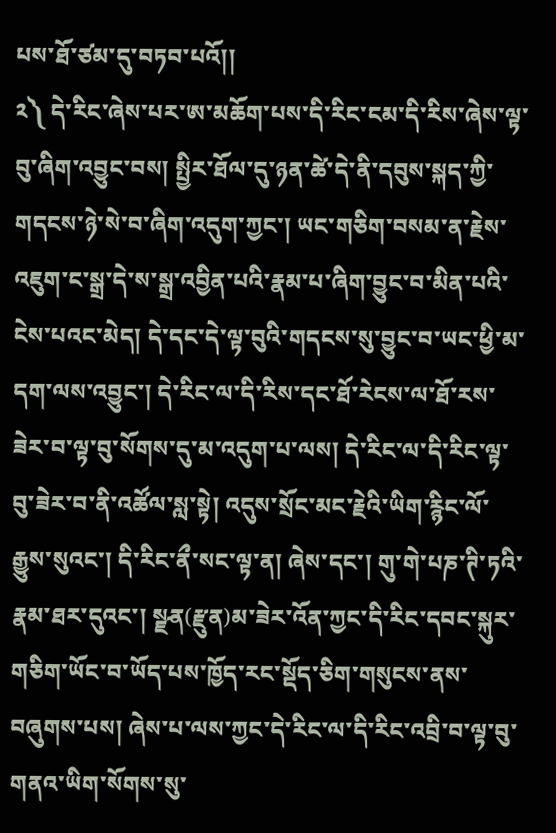པས་ཐོ་ཙམ་དུ་བཏབ་པའོ།།
༢༽ དེ་རིང་ཞེས་པར་ཨ་མཆོག་པས་དི་རིང་ངམ་དི་རིས་ཞེས་ལྟ་བུ་ཞིག་འབྱུང་བས། སྤྱིར་ཐོལ་དུ་ཉན་ཚེ་དེ་ནི་དབུས་སྐད་ཀྱི་གདངས་ཉེ་སེ་བ་ཞིག་འདུག་ཀྱང་། ཡང་གཅིག་བསམ་ན་རྗེས་འཇུག་ང་སྒྲ་དེ་ས་སྒྲ་འབྱིན་པའི་རྣམ་པ་ཞིག་བྱུང་བ་མིན་པའི་ངེས་པའང་མེད། དེ་དང་དེ་ལྟ་བུའི་གདངས་སུ་བྱུང་བ་ཡང་ཕྱི་མ་དག་ལས་འབྱུང་། དེ་རིང་ལ་དི་རིས་དང་ཐོ་རེངས་ལ་ཐོ་རས་ཟེར་བ་ལྟ་བུ་སོགས་དུ་མ་འདུག་པ་ལས། དེ་རིང་ལ་དི་རིང་ལྟ་བུ་ཟེར་བ་ནི་འཚོལ་སླ་སྟེ། འདུས་སྲོང་མང་རྗེའི་ཡིག་རྙིང་ལོ་རྒྱུས་སུའང་། དི་རིང་ནྀ་སང་ལྟ་ན། ཞེས་དང་། གུ་གེ་པཎ་ཊི་ཏའི་རྣམ་ཐར་དུའང་། སྫན(རྫུན)མ་ཟེར་འོན་ཀྱང་དི་རིང་དབང་སྐུར་གཅིག་ཡོང་བ་ཡོད་པས་ཁྱོད་རང་སྡོད་ཅིག་གསུངས་ནས་བཞུགས་པས། ཞེས་པ་ལས་ཀྱང་དེ་རིང་ལ་དི་རིང་འབྲི་བ་ལྟ་བུ་གནའ་ཡིག་སོགས་སུ་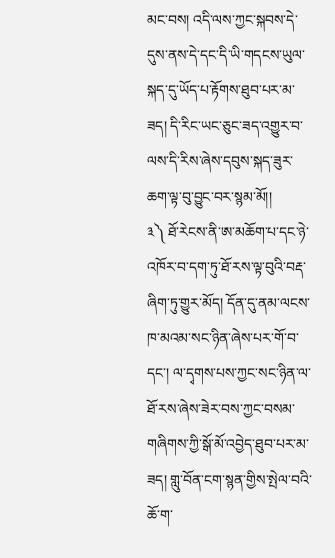མང་བས། འདི་ལས་ཀྱང་སྐབས་དེ་དུས་ནས་དེ་དང་དི་ཡི་གདངས་ཡུལ་སྐད་དུ་ཡོད་པ་རྟོགས་ཐུབ་པར་མ་ཟད། དི་རིང་ཡང་ཅུང་ཟད་འགྱུར་བ་ལས་དི་རིས་ཞེས་དབུས་སྐད་ཟུར་ཆག་ལྟ་བུ་བྱུང་བར་སྙམ་མོ།།
༣༽ ཐོ་རེངས་ནི་ཨ་མཆོག་པ་དང་ཉེ་འཁོར་བ་དག་ཏུ་ཐོ་རས་ལྟ་བུའི་བརྡ་ཞིག་ཏུ་གྱུར་མོད། དོན་དུ་ནམ་ལངས་ཁ་མའམ་སང་ཉིན་ཞེས་པར་གོ་བ་དང་། ལ་དྭགས་པས་ཀྱང་སང་ཉིན་ལ་ཐོ་རས་ཞེས་ཟེར་བས་ཀྱང་བསམ་གཞིགས་ཀྱི་སྒོ་མོ་འབྱེད་ཐུབ་པར་མ་ཟད། གླུ་བོན་ངག་སྙན་གྱིས་སྤེལ་བའི་ཆོ་ག་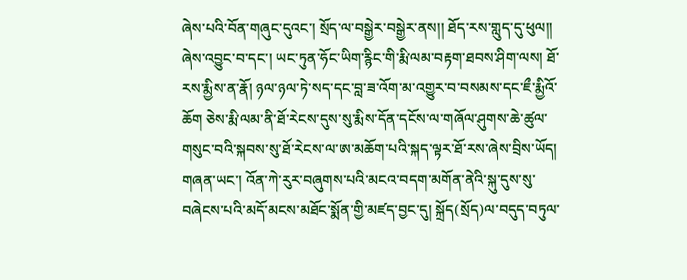ཞེས་པའི་བོན་གཞུང་དུའང་། སྲོད་ལ་བསྒྱེར་བསྒྱེར་ནས།། ཐོད་རས་གླུད་དུ་ཕུལ།། ཞེས་འབྱུང་བ་དང་། ཡང་ཏུན་ཧོང་ཡིག་རྙིང་གི་རྨི་ལམ་བརྟག་ཐབས་ཤིག་ལས། ཐོ་རས་རྨྱིས་ན་རྣོ། ཉལ་ཉལ་ཏེ་སད་དང་བླ་ཟ་འོག་མ་འགྱུར་བ་བསམས་དང་ཇྀ་རྨྱིའོ་ཆོག ཅེས་རྨི་ལམ་ནི་ཐོ་རེངས་དུས་སུ་རྨིས་དོན་དངོས་ལ་གཞོལ་ཤུགས་ཆེ་ཚུལ་གསུང་བའི་སྐབས་སུ་ཐོ་རེངས་ལ་ཨ་མཆོག་པའི་སྐད་ལྟར་ཐོ་རས་ཞེས་བྲིས་ཡོད།
གཞན་ཡང་། འོན་ཀེ་རུར་བཞུགས་པའི་མངའ་བདག་མགོན་ནེའི་སྐུ་དུས་སུ་བཞེངས་པའི་མདོ་མངས་མཐོང་སྨོན་གྱི་མཛད་བྱང་དུ། སྐྲོད(སྲོད)ལ་བདུད་བཏུལ་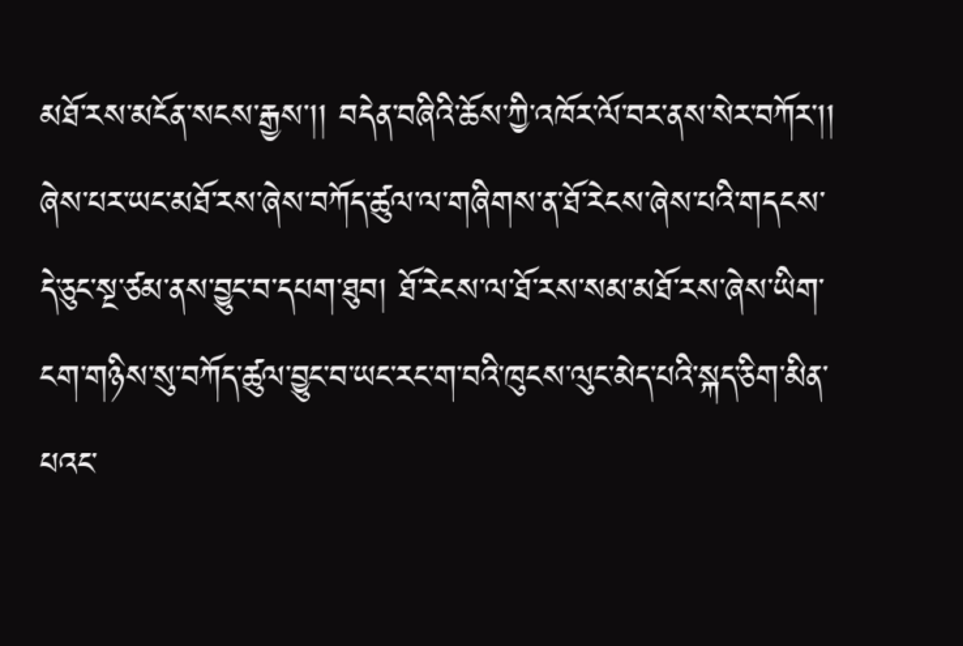མཐོ་རས་མངོན་སངས་རྒྱས་།། བདེན་བཞིའི་ཆོས་ཀྱི་འཁོར་ལོ་བར་ནས་སེར་བཀོར་།། ཞེས་པར་ཡང་མཐོ་རས་ཞེས་བཀོད་ཚུལ་ལ་གཞིགས་ན་ཐོ་རེངས་ཞེས་པའི་གདངས་དེ་ཅུང་སྔ་ཙམ་ནས་བྱུང་བ་དཔག་ཐུབ། ཐོ་རེངས་ལ་ཐོ་རས་སམ་མཐོ་རས་ཞེས་ཡིག་ངག་གཉིས་སུ་བཀོད་ཚུལ་བྱུང་བ་ཡང་རང་ག་བའི་ཁུངས་ལུང་མེད་པའི་སྐད་ཅིག་མིན་པའང་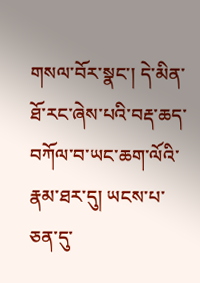གསལ་བོར་སྣང་། དེ་མིན་ཐོ་རང་ཞེས་པའི་བརྡ་ཆད་བཀོལ་བ་ཡང་ཆག་ལོའི་རྣམ་ཐར་དུ། ཡངས་པ་ཅན་དུ་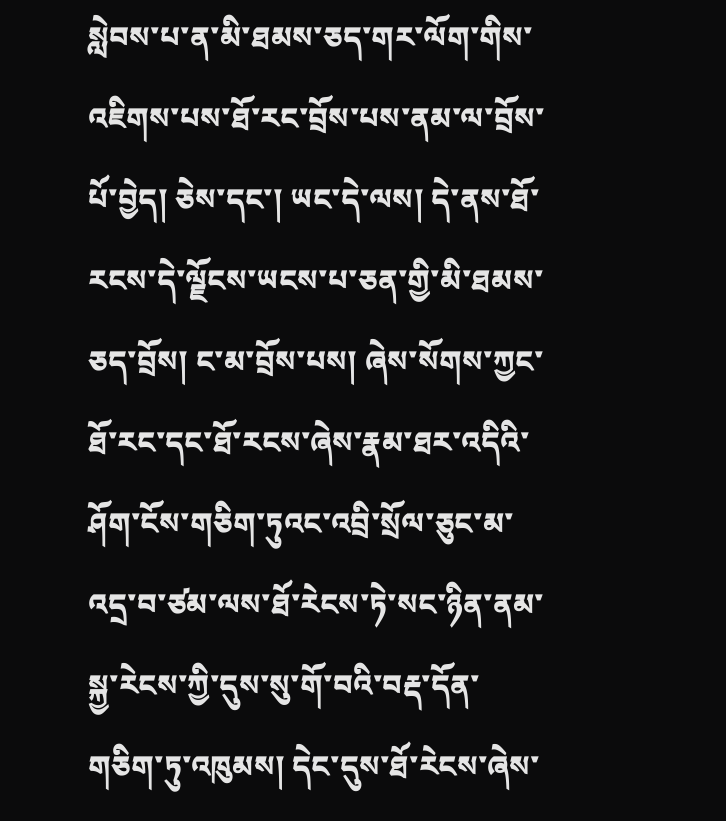སླེབས་པ་ན་མི་ཐམས་ཅད་གར་ལོག་གིས་འཇིགས་པས་ཐོ་རང་བྲོས་པས་ནམ་ལ་བྲོས་པོ་བྱེད། ཅེས་དང་། ཡང་དེ་ལས། དེ་ནས་ཐོ་རངས་དེ་ལྗོངས་ཡངས་པ་ཅན་གྱི་མི་ཐམས་ཅད་བྲོས། ང་མ་བྲོས་པས། ཞེས་སོགས་ཀྱང་ཐོ་རང་དང་ཐོ་རངས་ཞེས་རྣམ་ཐར་འདིའི་ཤོག་ངོས་གཅིག་ཏུའང་འབྲི་སྲོལ་ཅུང་མ་འདྲ་བ་ཙམ་ལས་ཐོ་རེངས་ཏེ་སང་ཉིན་ནམ་སྐྱ་རེངས་ཀྱི་དུས་སུ་གོ་བའི་བརྡ་དོན་གཅིག་ཏུ་འཁུམས། དེང་དུས་ཐོ་རེངས་ཞེས་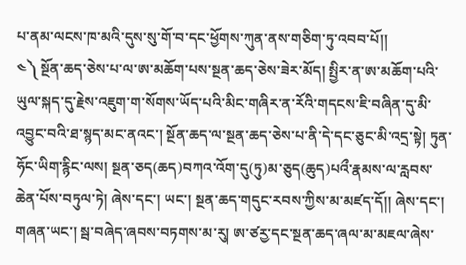པ་ནམ་ལངས་ཁ་མའི་དུས་སུ་གོ་བ་དང་ཕྱོགས་ཀུན་ནས་གཅིག་ཏུ་འབབ་པོ།།
༤༽ སྔོན་ཆད་ཅེས་པ་ལ་ཨ་མཆོག་པས་སྔན་ཆད་ཅེས་ཟེར་མོད། སྤྱིར་ན་ཨ་མཆོག་པའི་ཡུལ་སྐད་དུ་རྗེས་འཇུག་ག་སོགས་ཡོད་པའི་མིང་གཞིར་ན་རོའི་གདངས་ཇི་བཞིན་དུ་མི་འབྱུང་བའི་ཐ་སྙད་མང་ནའང་། སྔོན་ཆད་ལ་སྔན་ཆད་ཅེས་པ་ནི་དེ་དང་ཅུང་མི་འདྲ་སྟེ། ཏུན་ཧོང་ཡིག་རྙིང་ལས། སྔན་ཅད(ཆད)བཀའ་འོག་དུ(ཏུ)མ་ཅུད(ཆུད)པའྀ་རྣམས་ལ་རླབས་ཆེན་པོས་བཏུལ་ཏེ། ཞེས་དང་། ཡང་། སྔན་ཆད་གདུང་རབས་ཀྱིས་མ་མཛད་དོ།། ཞེས་དང་། གཞན་ཡང་། སྦ་བཞེད་ཞབས་བཏགས་མ་རུ། ཨ་ཙརྱ་དང་སྔན་ཆད་ཞལ་མ་མཇལ་ཞེས་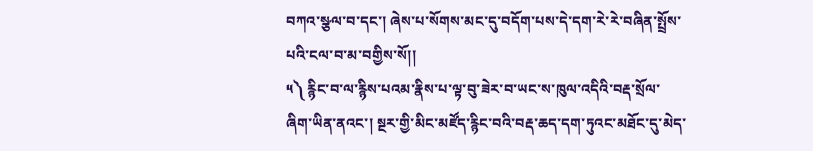བཀའ་སྩལ་བ་དང་། ཞེས་པ་སོགས་མང་དུ་བདོག་པས་དེ་དག་རེ་རེ་བཞིན་སྤྲོས་པའི་ངལ་བ་མ་བགྱིས་སོ།།
༥༽ རྙིང་བ་ལ་རྙིས་པའམ་རྣིས་པ་ལྟ་བུ་ཟེར་བ་ཡང་ས་ཁུལ་འདིའི་བརྡ་སྲོལ་ཞིག་ཡིན་ནའང་། སྔར་གྱི་མིང་མཛོད་རྙིང་བའི་བརྡ་ཆད་དག་ཏུའང་མཐོང་དུ་མེད་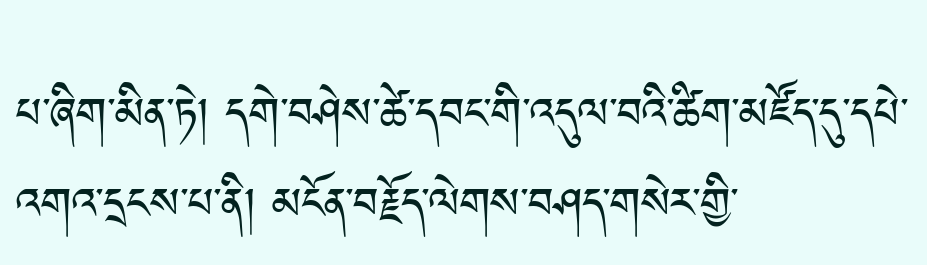པ་ཞིག་མིན་ཏེ། དགེ་བཤེས་ཚེ་དབང་གི་འདུལ་བའི་ཚིག་མཛོད་དུ་དཔེ་འགའ་དྲངས་པ་ནི། མངོན་བརྗོད་ལེགས་བཤད་གསེར་གྱི་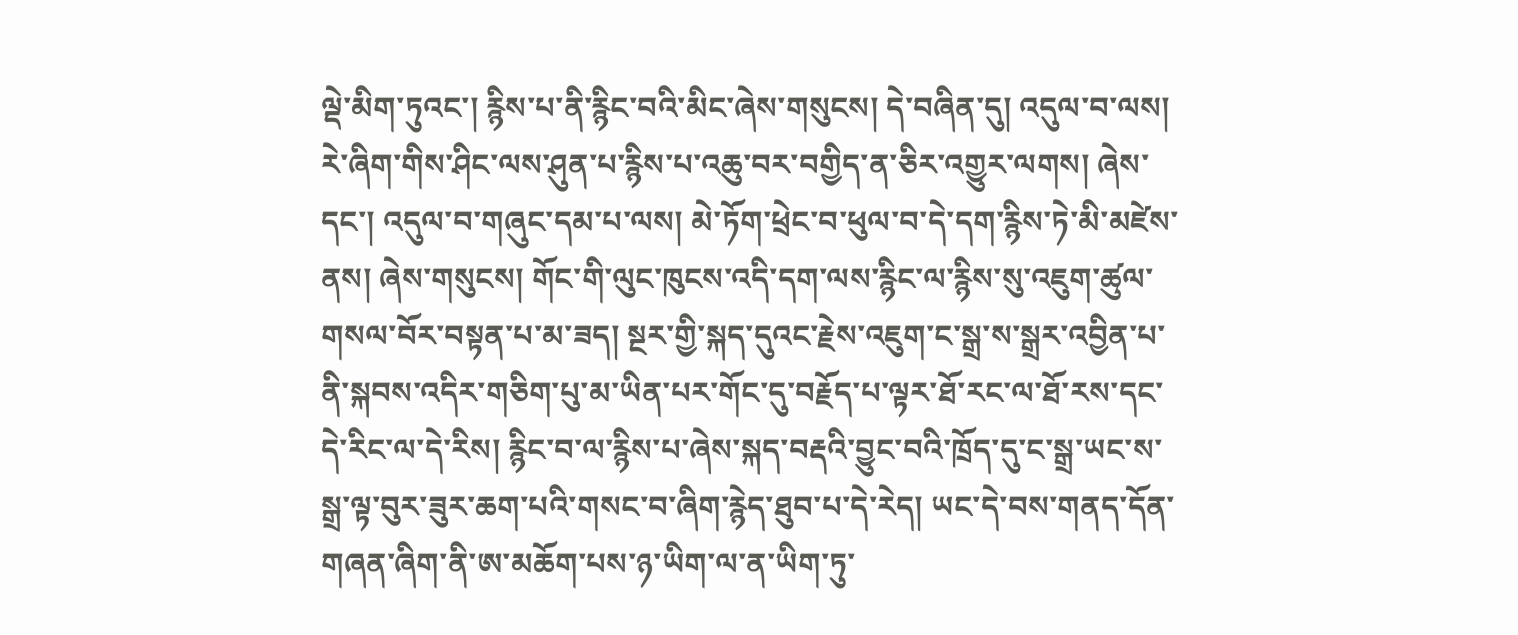ལྡེ་མིག་ཏུའང་། རྙིས་པ་ནི་རྙིང་བའི་མིང་ཞེས་གསུངས། དེ་བཞིན་དུ། འདུལ་བ་ལས། རེ་ཞིག་གིས་ཤིང་ལས་ཤུན་པ་རྙིས་པ་འཆུ་བར་བགྱིད་ན་ཅིར་འགྱུར་ལགས། ཞེས་དང་། འདུལ་བ་གཞུང་དམ་པ་ལས། མེ་ཏོག་ཕྲེང་བ་ཕུལ་བ་དེ་དག་རྙིས་ཏེ་མི་མཛེས་ནས། ཞེས་གསུངས། གོང་གི་ལུང་ཁུངས་འདི་དག་ལས་རྙིང་ལ་རྙིས་སུ་འཇུག་ཚུལ་གསལ་བོར་བསྟན་པ་མ་ཟད། སྔར་གྱི་སྐད་དུའང་རྗེས་འཇུག་ང་སྒྲ་ས་སྒྲར་འབྱིན་པ་ནི་སྐབས་འདིར་གཅིག་པུ་མ་ཡིན་པར་གོང་དུ་བརྗོད་པ་ལྟར་ཐོ་རང་ལ་ཐོ་རས་དང་དེ་རིང་ལ་དེ་རིས། རྙིང་བ་ལ་རྙིས་པ་ཞེས་སྐད་བརྡའི་བྱུང་བའི་ཁྲོད་དུ་ང་སྒྲ་ཡང་ས་སྒྲ་ལྟ་བུར་ཟུར་ཆག་པའི་གསང་བ་ཞིག་རྙེད་ཐུབ་པ་དེ་རེད། ཡང་དེ་བས་གནད་དོན་གཞན་ཞིག་ནི་ཨ་མཆོག་པས་ཉ་ཡིག་ལ་ན་ཡིག་ཏུ་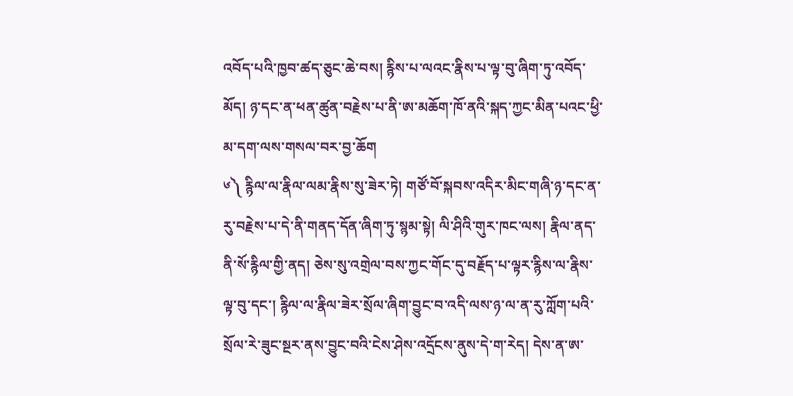འབོད་པའི་ཁྱབ་ཚད་ཅུང་ཆེ་བས། རྙིས་པ་ལའང་རྣིས་པ་ལྟ་བུ་ཞིག་ཏུ་འབོད་མོད། ཉ་དང་ན་ཕན་ཚུན་བརྗེས་པ་ནི་ཨ་མཆོག་ཁོ་ནའི་སྐད་ཀྱང་མིན་པའང་ཕྱི་མ་དག་ལས་གསལ་བར་བྱ་ཆོག
༦༽ རྙིལ་ལ་རྣིལ་ལམ་རྣིས་སུ་ཟེར་ཏེ། གཙོ་བོ་སྐབས་འདིར་མིང་གཞི་ཉ་དང་ན་རུ་བརྗེས་པ་དེ་ནི་གནད་དོན་ཞིག་ཏུ་སྙམ་སྟེ། ལི་ཤིའི་གུར་ཁང་ལས། རྣིལ་ནད་ནི་སོ་རྙིལ་གྱི་ནད། ཅེས་སུ་འགྲེལ་བས་ཀྱང་གོང་དུ་བརྗོད་པ་ལྟར་རྙིས་ལ་རྣིས་ལྟ་བུ་དང་། རྙིལ་ལ་རྣིལ་ཟེར་སྲོལ་ཞིག་བྱུང་བ་འདི་ལས་ཉ་ལ་ན་རུ་ཀློག་པའི་སྲོལ་རེ་ཟུང་སྔར་ནས་བྱུང་བའི་ངེས་ཤེས་འདྲོངས་ནུས་དེ་ག་རེད། དེས་ན་ཨ་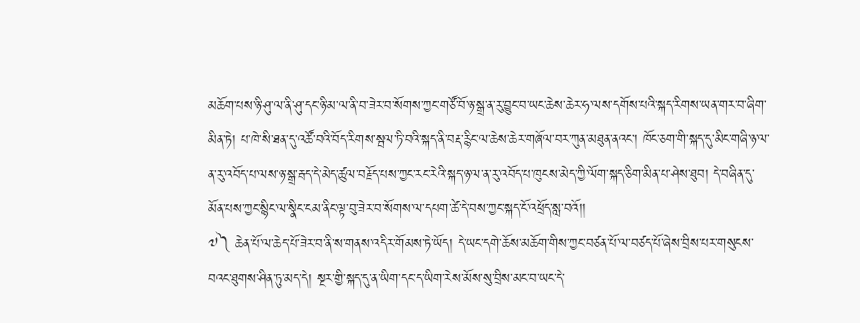མཆོག་པས་ཉི་ཤུ་ལ་ནི་ཤུ་དང་ཉི་མ་ལ་ནི་བ་ཟེར་བ་སོགས་ཀྱང་གཙོ་བོ་ཉ་སྒྲ་ན་རུ་བྱུང་བ་ཡང་ཆེས་ཆེར་ཧ་ལས་དགོས་པའི་སྐད་རིགས་ཡན་གར་བ་ཞིག་མིན་ཏེ། པ་ཁེ་སི་ཐན་དུ་འཚོ་བའི་བོད་རིགས་སྦལ་ཏི་བའི་སྐད་ནི་བརྡ་རྙིང་ལ་ཆེས་ཆེར་གཞོལ་བར་ཀུན་མཐུན་ནའང་། ཁོང་ཅག་གི་སྐད་དུ་མིང་གཞི་ཉ་ལ་ན་རུ་འབོད་པ་ལས་ཉ་སྒྲ་རྦད་དེ་མེད་ཚུལ་བརྗོད་པས་ཀྱང་རང་རེའི་སྐད་ཉ་ལ་ན་རུ་འབོད་པ་ཁུངས་མེད་ཀྱི་ལོག་སྐད་ཅིག་མིན་པ་ཤེས་ཐུབ། དེ་བཞིན་དུ་མོན་པས་ཀྱང་སྙིང་ལ་སྣིང་ངམ་ནིང་ལྟ་བུ་ཟེར་བ་སོགས་ལ་དཔག་ཚེ་དེ་བས་ཀྱང་སྐད་ངོ་འཕྲོད་སླ་བའོ།།
༧༽ ཆེན་པོ་ལ་ཆེད་པོ་ཟེར་བ་ནི་ས་གནས་འདིར་གོམས་ཏེ་ཡོད། དེ་ཡང་དགེ་ཆོས་མཆོག་གིས་ཀྱང་བཙན་པོ་ལ་བཙད་པོ་ཞེས་བྲིས་པར་གསུངས་བའང་ཐུགས་ཤིན་ཏུ་མད་དེ། སྔར་གྱི་སྐད་དུ་ན་ཡིག་དང་ད་ཡིག་རེས་མོས་སུ་བྲིས་མང་བ་ཡང་དེ་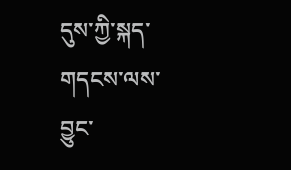དུས་ཀྱི་སྐད་གདངས་ལས་བྱུང་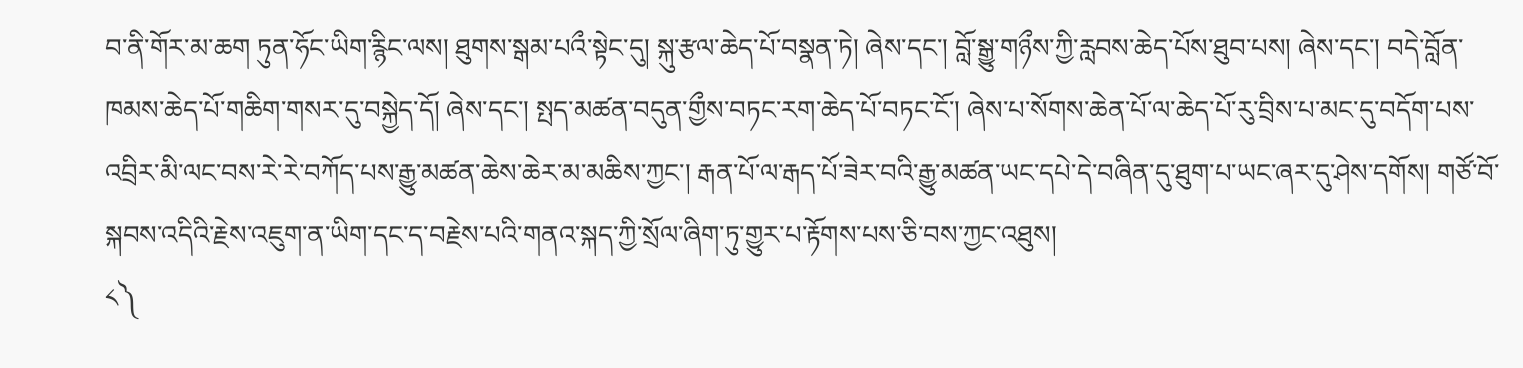བ་ནི་གོར་མ་ཆག ཏུན་ཧོང་ཡིག་རྙིང་ལས། ཐུགས་སྒམ་པའྀ་སྟེང་དུ། སྐུ་རྩལ་ཆེད་པོ་བསྣན་ཏེ། ཞེས་དང་། བློ་སྒྱུ་གཉྀས་ཀྱི་རླབས་ཆེད་པོས་ཐུབ་པས། ཞེས་དང་། བདེ་བློན་ཁམས་ཆེད་པོ་གཆིག་གསར་དུ་བསྐྱེད་དོ། ཞེས་དང་། སྤད་མཚན་བདུན་གྱྀས་བཏང་རག་ཆེད་པོ་བཏང་ངོ་། ཞེས་པ་སོགས་ཆེན་པོ་ལ་ཆེད་པོ་རུ་བྲིས་པ་མང་དུ་བདོག་པས་འབྲིར་མི་ལང་བས་རེ་རེ་བཀོད་པས་རྒྱུ་མཚན་ཆེས་ཆེར་མ་མཆིས་ཀྱང་། རྒན་པོ་ལ་རྒད་པོ་ཟེར་བའི་རྒྱུ་མཚན་ཡང་དཔེ་དེ་བཞིན་དུ་ཐུག་པ་ཡང་ཞར་དུ་ཤེས་དགོས། གཙོ་བོ་སྐབས་འདིའི་རྗེས་འཇུག་ན་ཡིག་དང་ད་བརྗེས་པའི་གནའ་སྐད་ཀྱི་སྲོལ་ཞིག་ཏུ་གྱུར་པ་རྟོགས་པས་ཅི་བས་ཀྱང་འཐུས།
༨༽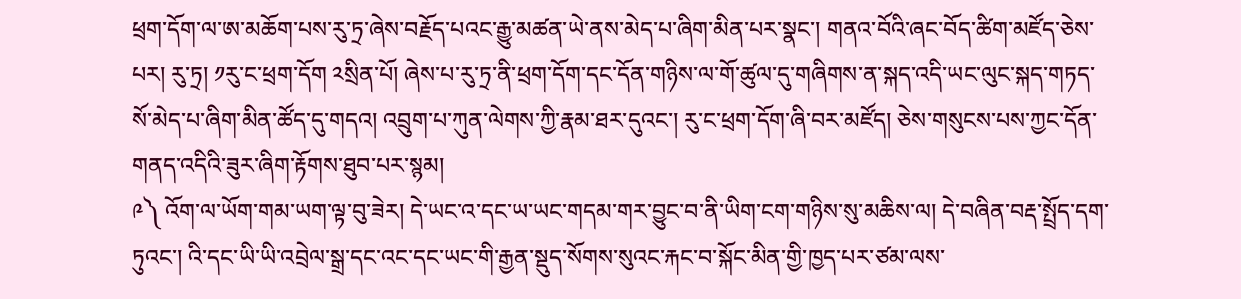ཕྲག་དོག་ལ་ཨ་མཆོག་པས་རུ་ཏྲ་ཞེས་བརྗོད་པའང་རྒྱུ་མཚན་ཡེ་ནས་མེད་པ་ཞིག་མིན་པར་སྣང་། གནའ་བོའི་ཞང་བོད་ཚིག་མཛོད་ཅེས་པར། རུ་ཏྲ། ༡རུ་ང་ཕྲག་དོག ༢སྲིན་པོ། ཞེས་པ་རུ་ཏྲ་ནི་ཕྲག་དོག་དང་དོན་གཉིས་ལ་གོ་ཚུལ་དུ་གཞིགས་ན་སྐད་འདི་ཡང་ལུང་སྐད་གཏད་སོ་མེད་པ་ཞིག་མིན་ཚོད་དུ་གདའ། འབྲུག་པ་ཀུན་ལེགས་ཀྱི་རྣམ་ཐར་དུའང་། རུ་ང་ཕྲག་དོག་ཞི་བར་མཛོད། ཅེས་གསུངས་པས་ཀྱང་དོན་གནད་འདིའི་ཟུར་ཞིག་རྟོགས་ཐུབ་པར་སྙམ།
༩༽ འོག་ལ་ཡོག་གམ་ཡག་ལྟ་བུ་ཟེར། དེ་ཡང་འ་དང་ཡ་ཡང་གདམ་གར་བྱུང་བ་ནི་ཡིག་ངག་གཉིས་སུ་མཆིས་ལ། དེ་བཞིན་བརྡ་སྤྲོད་དག་ཏུའང་། འི་དང་ཡི་ཡི་འབྲེལ་སྒྲ་དང་འང་དང་ཡང་གི་རྒྱན་སྡུད་སོགས་སུའང་རྐང་བ་སྐོང་མིན་གྱི་ཁྱད་པར་ཙམ་ལས་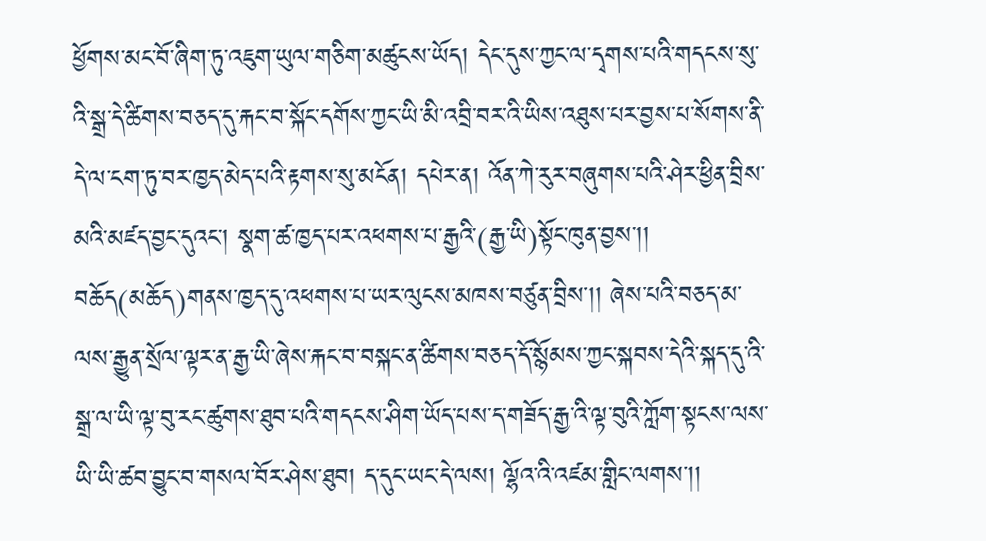ཕྱོགས་མང་བོ་ཞིག་ཏུ་འཇུག་ཡུལ་གཅིག་མཚུངས་ཡོད། དེང་དུས་ཀྱང་ལ་དྭགས་པའི་གདངས་སུ་འི་སྒྲ་དེ་ཚིགས་བཅད་དུ་རྐང་བ་སྐོང་དགོས་ཀྱང་ཡི་མི་འབྲི་བར་འི་ཡིས་འཐུས་པར་བྱས་པ་སོགས་ནི་དེ་ལ་ངག་ཏུ་བར་ཁྱད་མེད་པའི་རྟགས་སུ་མངོན། དཔེར་ན། འོན་ཀེ་རུར་བཞུགས་པའི་ཤེར་ཕྱིན་བྲིས་མའི་མཛད་བྱང་དུའང་། སྣག་ཚ་ཁྱད་པར་འཕགས་པ་རྒྱའི་(རྒྱ་ཡི)སྟོང་ཁུན་བྱས་།། བཆོད(མཆོད)གནས་ཁྱད་དུ་འཕགས་པ་ཡར་ལུངས་མཁས་བཙུན་བྲིས་།། ཞེས་པའི་བཅད་མ་ལས་རྒྱུན་སྲོལ་ལྟར་ན་རྒྱ་ཡི་ཞེས་རྐང་བ་བསྐང་ན་ཚིགས་བཅད་དོ་སྙོམས་ཀྱང་སྐབས་དེའི་སྐད་དུ་འི་སྒྲ་ལ་ཡི་ལྟ་བུ་རང་ཚུགས་ཐུབ་པའི་གདངས་ཤིག་ཡོད་པས་ད་གཟོད་རྒྱ་འི་ལྟ་བུའི་ཀློག་སྟངས་ལས་ཡི་ཡི་ཚབ་བྱུང་བ་གསལ་བོར་ཤེས་ཐུབ། ད་དུང་ཡང་དེ་ལས། ལྷོའ་འི་འཛམ་གླིང་ལགས་།།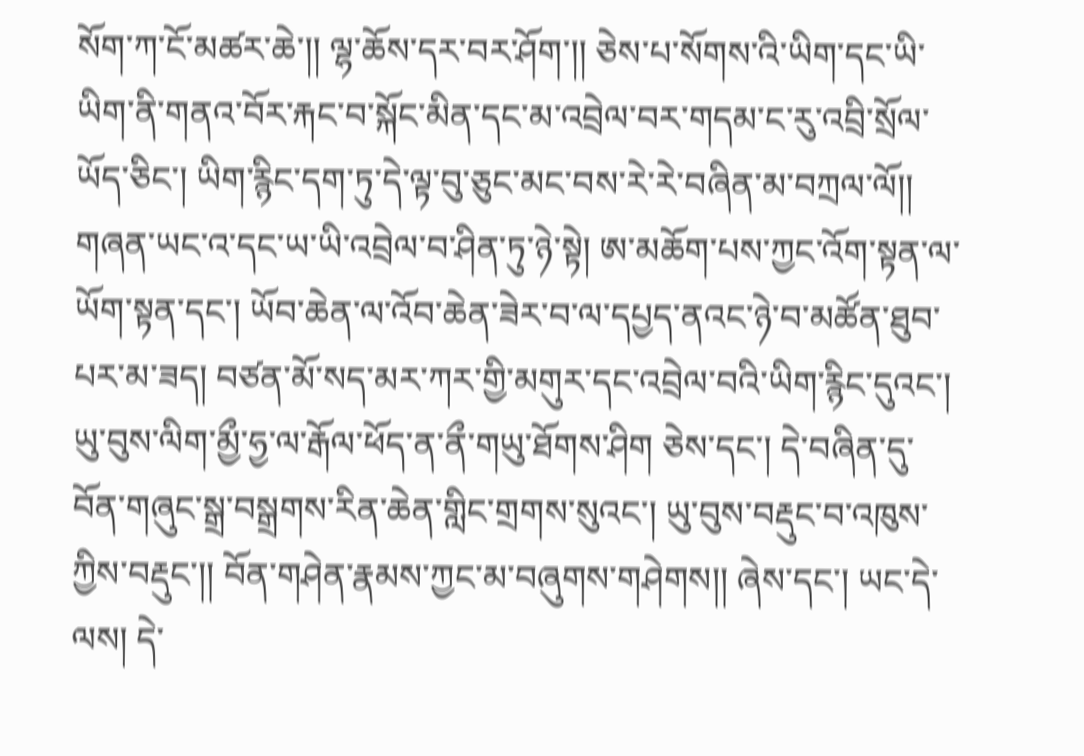སོག་ཀ་ངོ་མཚར་ཆེ་།། ལྷ་ཆོས་དར་བར་ཤོག་།། ཅེས་པ་སོགས་འི་ཡིག་དང་ཡི་ཡིག་ནི་གནའ་བོར་རྐང་བ་སྐོང་མིན་དང་མ་འབྲེལ་བར་གདམ་ང་རུ་འབྲི་སྲོལ་ཡོད་ཅིང་། ཡིག་རྙིང་དག་ཏུ་དེ་ལྟ་བུ་ཅུང་མང་བས་རེ་རེ་བཞིན་མ་བཀྲལ་ལོ།། གཞན་ཡང་འ་དང་ཡ་ཡི་འབྲེལ་བ་ཤིན་ཏུ་ཉེ་སྟེ། ཨ་མཆོག་པས་ཀྱང་འོག་སྟན་ལ་ཡོག་སྟན་དང་། ཡོབ་ཆེན་ལ་འོབ་ཆེན་ཟེར་བ་ལ་དཔྱད་ནའང་ཉེ་བ་མཚོན་ཐུབ་པར་མ་ཟད། བཙན་མོ་སད་མར་ཀར་གྱི་མགུར་དང་འབྲེལ་བའི་ཡིག་རྙིང་དུའང་། ཡུ་བུས་ལིག་མྱྀ་ཧྱ་ལ་རྒོལ་ཕོད་ན་ནྀ་གཡུ་ཐོགས་ཤིག ཅེས་དང་། དེ་བཞིན་དུ་བོན་གཞུང་སྒྲ་བསྒྲགས་རིན་ཆེན་གླིང་གྲགས་སུའང་། ཡུ་བུས་བརྡུང་བ་འཁུས་ཀྱིས་བརྡུང་།། བོན་གཤེན་རྣམས་ཀྱང་མ་བཞུགས་གཤེགས།། ཞེས་དང་། ཡང་དེ་ལས། དེ་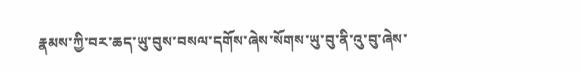རྣམས་ཀྱི་བར་ཆད་ཡུ་བུས་བསལ་དགོས་ཞེས་སོགས་ཡུ་བུ་ནི་འུ་བུ་ཞེས་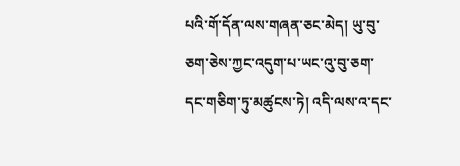པའི་གོ་དོན་ལས་གཞན་ཅང་མེད། ཡུ་བུ་ཅག་ཅེས་ཀྱང་འདུག་པ་ཡང་འུ་བུ་ཅག་དང་གཅིག་ཏུ་མཚུངས་ཏེ། འདི་ལས་འ་དང་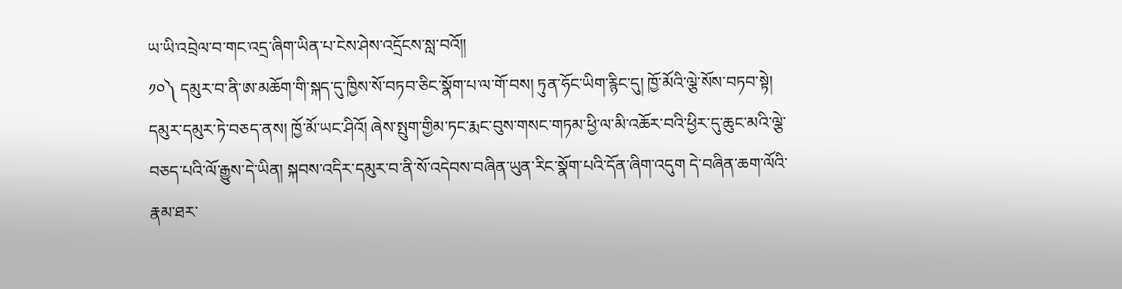ཡ་ཡི་འབྲེལ་བ་གང་འདྲ་ཞིག་ཡིན་པ་ངེས་ཤེས་འདྲོངས་སླ་བའོ།།
༡༠༽ དམུར་བ་ནི་ཨ་མཆོག་གི་སྐད་དུ་ཁྱིས་སོ་བཏབ་ཅིང་སྣོག་པ་ལ་གོ་བས། ཏུན་ཧོང་ཡིག་རྙིང་དུ། ཁྱོ་མོའི་ལྕེ་སོས་བཏབ་སྟེ། དམུར་དམུར་ཏེ་བཅད་ནས། ཁྱོ་མོ་ཡང་ཤིའོ། ཞེས་སྤུག་གྱིམ་ཏང་རྨང་བུས་གསང་གཏམ་ཕྱི་ལ་མི་འཆོར་བའི་ཕྱིར་དུ་ཆུང་མའི་ལྕེ་བཅད་པའི་ལོ་རྒྱུས་དེ་ཡིན། སྐབས་འདིར་དམུར་བ་ནི་སོ་འདེབས་བཞིན་ཡུན་རིང་སྣོག་པའི་དོན་ཞིག་འདུག དེ་བཞིན་ཆག་ལོའི་རྣམ་ཐར་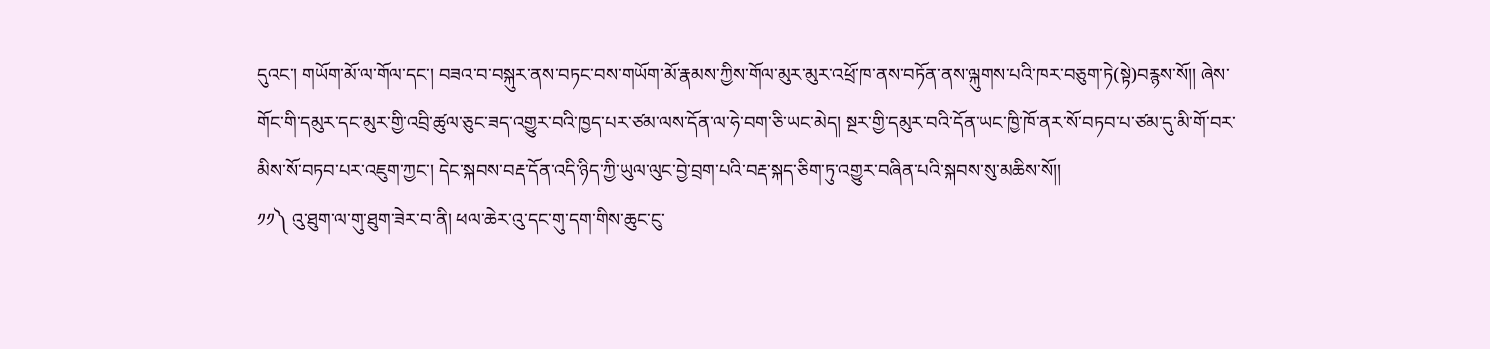དུའང་། གཡོག་མོ་ལ་གོལ་དང་། བཟའ་བ་བསྐུར་ནས་བཏང་བས་གཡོག་མོ་རྣམས་ཀྱིས་གོལ་མུར་མུར་འཕྲོ་ཁ་ནས་བཏོན་ནས་ལྐུགས་པའི་ཁར་བཅུག་ཏེ(སྟེ)བརྙས་སོ།། ཞེས་གོང་གི་དམུར་དང་མུར་གྱི་འབྲི་ཚུལ་ཅུང་ཟད་འགྱུར་བའི་ཁྱད་པར་ཙམ་ལས་དོན་ལ་ཧེ་བག་ཅི་ཡང་མེད། སྔར་གྱི་དམུར་བའི་དོན་ཡང་ཁྱི་ཁོ་ནར་སོ་བཏབ་པ་ཙམ་དུ་མི་གོ་བར་མིས་སོ་བཏབ་པར་འཇུག་ཀྱང་། དེང་སྐབས་བརྡ་དོན་འདི་ཉིད་ཀྱི་ཡུལ་ལུང་བྱེ་བྲག་པའི་བརྡ་སྐད་ཅིག་ཏུ་འགྱུར་བཞིན་པའི་སྐབས་སུ་མཆིས་སོ།།
༡༡༽ འུ་ཐུག་ལ་གུ་ཐུག་ཟེར་བ་ནི། ཕལ་ཆེར་འུ་དང་གུ་དག་གིས་ཆུང་ངུ་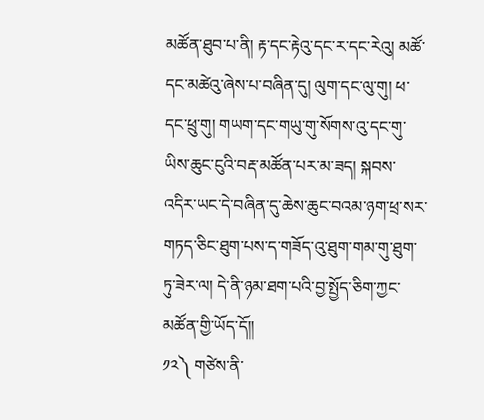མཚོན་ཐུབ་པ་ནི། རྟ་དང་རྟེའུ་དང་ར་དང་རེའུ། མཚོ་དང་མཚེའུ་ཞེས་པ་བཞིན་དུ། ལུག་དང་ལུ་གུ། ཕ་དང་ཕྲུ་གུ། གཡག་དང་གཡུ་གུ་སོགས་འུ་དང་གུ་ཡིས་ཆུང་ངུའི་བརྡ་མཚོན་པར་མ་ཟད། སྐབས་འདིར་ཡང་དེ་བཞིན་དུ་ཆེས་ཆུང་བའམ་ཉག་ཕྲ་སར་གཏད་ཅིང་ཐུག་པས་ད་གཟོད་འུ་ཐུག་གམ་གུ་ཐུག་ཏུ་ཟེར་ལ། དེ་ནི་ཉམ་ཐག་པའི་བྱ་སྤྱོད་ཅིག་ཀྱང་མཚོན་གྱི་ཡོད་དོ།།
༡༢༽ གཙེས་ནི་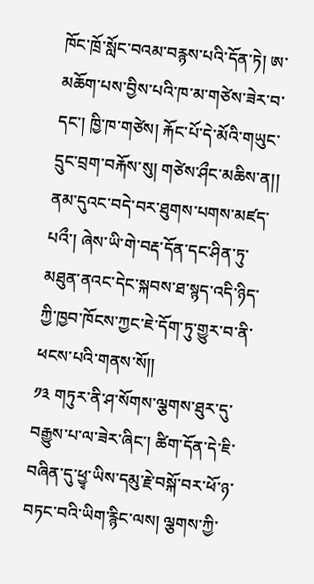ཁོང་ཁྲོ་སློང་བའམ་བརྙས་པའི་དོན་ཏེ། ཨ་མཆོག་པས་བྱིས་པའི་ཁ་མ་གཙེས་ཟེར་བ་དང་། ཁྱི་ཁ་གཙེས། རྐོང་པོ་དེ་མོའི་གཡུང་དྲུང་བྲག་བརྐོས་སུ། གཙེས་ཤྀང་མཆིས་ན།། ནམ་དུའང་བདེ་བར་ཐུགས་པགས་མཛད་པའྀ་། ཞེས་ཡི་གེ་བརྡ་དོན་དང་ཤིན་ཏུ་མཐུན་ནའང་དེང་སྐབས་ཐ་སྙད་འདི་ཉིད་ཀྱི་ཁྱབ་ཁོངས་ཀྱང་ཇེ་དོག་ཏུ་གྱུར་བ་ནི་ཕངས་པའི་གནས་སོ།།
༡༣ གཏུར་ནི་ཤ་སོགས་ལྕགས་ཐུར་དུ་བརྒྱུས་པ་ལ་ཟེར་ཞིང་། ཚིག་དོན་དེ་ཇི་བཞིན་དུ་ཕྱྭ་ཡིས་དམུ་རྗེ་བསྐོ་བར་ཕོ་ཉ་བཏང་བའི་ཡིག་རྙིང་ལས། ལྕགས་ཀྱི་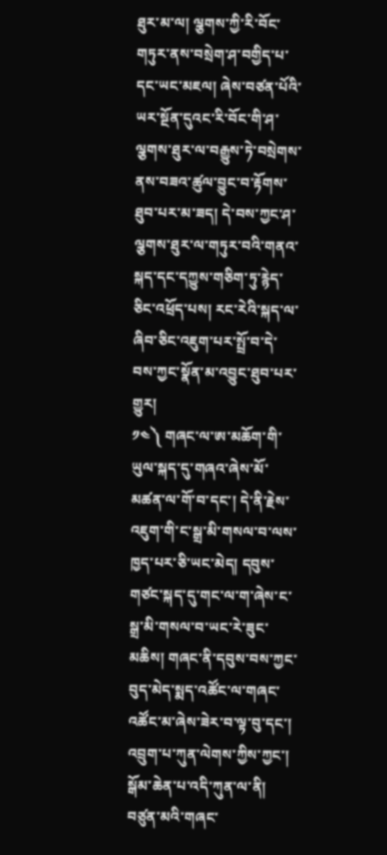ཐུར་མ་ལ། ལྕགས་ཀྱི་རི་བོང་གཏུར་ནས་བསྲེག་ཤ་བགྱིད་པ་དང་ཡང་མཇལ། ཞེས་བཙན་པོའི་ཡར་སྔོན་དུའང་རི་བོང་གི་ཤ་ལྕགས་ཐུར་ལ་བརྒྱུས་ཏེ་བསྲེགས་ནས་བཟའ་ཚུལ་བྱུང་བ་རྟོགས་ཐུབ་པར་མ་ཟད། དེ་བས་ཀྱང་ཤ་ལྕགས་ཐུར་ལ་གཏུར་བའི་གནའ་སྐད་དང་དཀྱུས་གཅིག་ཏུ་རྙེད་ཅིང་འཕྲོད་པས། རང་རེའི་སྐད་ལ་ཞིབ་ཅིང་འཇུག་པར་སྤྲོ་བ་དེ་བས་ཀྱང་སྣོན་མ་འབྱུང་ཐུབ་པར་གྱུར།
༡༤༽ གཞང་ལ་ཨ་མཆོག་གི་ཡུལ་སྐད་དུ་གཞའ་ཞེས་མོ་མཚན་ལ་གོ་བ་དང་། དེ་ནི་རྗེས་འཇུག་གི་ང་སྒྲ་མི་གསལ་བ་ལས་ཁྱད་པར་ཅི་ཡང་མེད། དབུས་གཙང་སྐད་དུ་གང་ལ་ག་ཞེས་ང་སྒྲ་མི་གསལ་བ་ཡང་རེ་ཟུང་མཆིས། གཞང་ནི་དབུས་བས་ཀྱང་བུད་མེད་སྨད་འཚོང་ལ་གཞང་འཚོང་མ་ཞེས་ཟེར་བ་ལྟ་བུ་དང་། འབྲུག་པ་ཀུན་ལེགས་ཀྱིས་ཀྱང་། སྒོམ་ཆེན་པ་འདི་ཀུན་ལ་ནི། བཙུན་མའི་གཞང་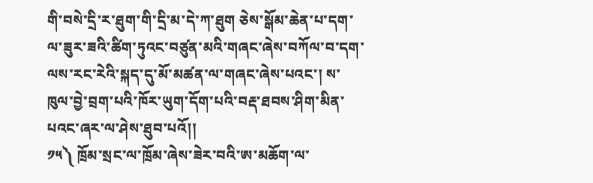གི་བསེ་དྲི་ར་ཐུག་གི་དྲི་མ་དེ་ཀ་ཐུག ཅེས་སྒོམ་ཆེན་པ་དག་ལ་ཟུར་ཟའི་ཚིག་ཏུའང་བཙུན་མའི་གཞང་ཞེས་བཀོལ་བ་དག་ལས་རང་རེའི་སྐད་དུ་མོ་མཚན་ལ་གཞང་ཞེས་པའང་། ས་ཁུལ་བྱེ་བྲག་པའི་ཁོར་ཡུག་དོག་པའི་བརྡ་ཐབས་ཤིག་མིན་པའང་ཞར་ལ་ཤེས་ཐུབ་པའོ།།
༡༥༽ ཁྲོམ་སྲང་ལ་ཁྲོམ་ཞེས་ཟེར་བའི་ཨ་མཆོག་ལ་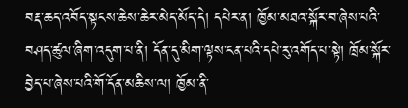བརྡ་ཆད་འབོད་སྟངས་ཆེས་ཆེར་མེད་མོད་དེ། དཔེར་ན། ཁྱོམ་མཐའ་སྐོར་བ་ཞེས་པའི་བཤད་ཚུལ་ཞིག་འདུག་པ་ནི། དོན་དུ་མིག་ལྟས་ངན་པའི་དཔེ་རུ་འགོད་པ་སྟེ། ཁྲོམ་སྐོར་བྱེད་པ་ཞེས་པའི་གོ་དོན་མཆིས་ལ། ཁྱོམ་ནི་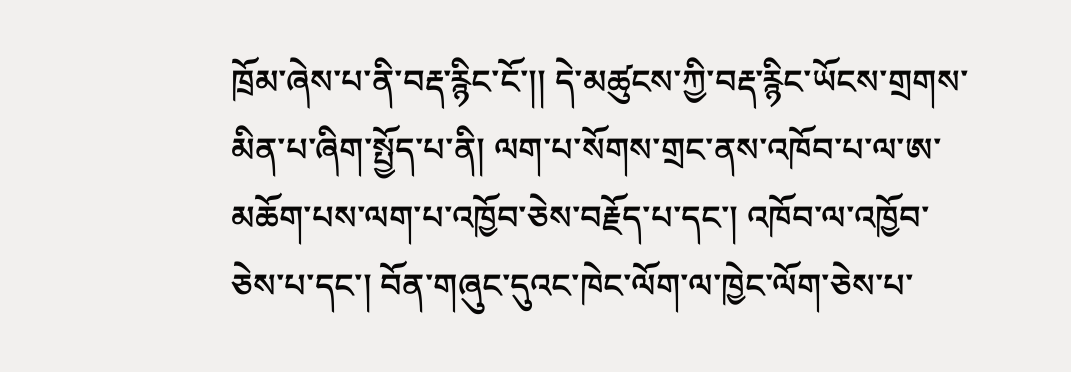ཁྲོམ་ཞེས་པ་ནི་བརྡ་རྙིང་ངོ་།། དེ་མཚུངས་ཀྱི་བརྡ་རྙིང་ཡོངས་གྲགས་མིན་པ་ཞིག་སྤྱོད་པ་ནི། ལག་པ་སོགས་གྲང་ནས་འཁོབ་པ་ལ་ཨ་མཆོག་པས་ལག་པ་འཁྱོབ་ཅེས་བརྗོད་པ་དང་། འཁོབ་ལ་འཁྱོབ་ཅེས་པ་དང་། བོན་གཞུང་དུའང་ཁེང་ལོག་ལ་ཁྱེང་ལོག་ཅེས་པ་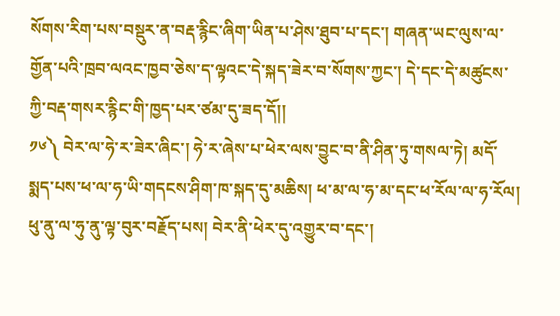སོགས་རིག་པས་བསྡུར་ན་བརྡ་རྙིང་ཞིག་ཡིན་པ་ཤེས་ཐུབ་པ་དང་། གཞན་ཡང་ལུས་ལ་གྱོན་པའི་ཁྲབ་ལའང་ཁྱབ་ཅེས་ད་ལྟའང་དེ་སྐད་ཟེར་བ་སོགས་ཀྱང་། དེ་དང་དེ་མཚུངས་ཀྱི་བརྡ་གསར་རྙིང་གི་ཁྱད་པར་ཙམ་དུ་ཟད་དོ།།
༡༦༽ བེར་ལ་ཧེ་ར་ཟེར་ཞིང་། ཧེ་ར་ཞེས་པ་ཕེར་ལས་བྱུང་བ་ནི་ཤིན་ཏུ་གསལ་ཏེ། མདོ་སྨད་པས་ཕ་ལ་ཧ་ཡི་གདངས་ཤིག་ཁ་སྐད་དུ་མཆིས། ཕ་མ་ལ་ཧ་མ་དང་ཕ་རོལ་ལ་ཧ་རོལ། ཕུ་ནུ་ལ་ཧུ་ནུ་ལྟ་བུར་བརྗོད་པས། བེར་ནི་ཕེར་དུ་འགྱུར་བ་དང་།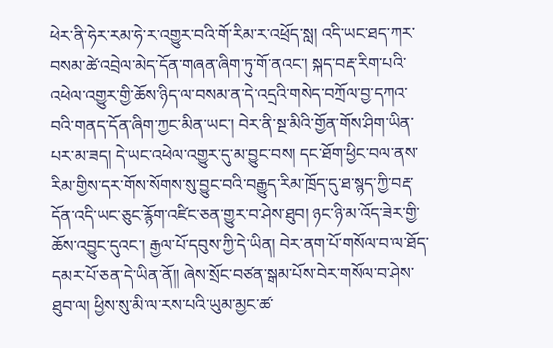ཕེར་ནི་ཧེར་རམ་ཧེ་ར་འགྱུར་བའི་གོ་རིམ་ར་འཕྲོད་སླ། འདི་ཡང་ཐད་ཀར་བསམ་ཚེ་འབྲེལ་མེད་དོན་གཞན་ཞིག་ཏུ་གོ་ནའང་། སྐད་བརྡ་རིག་པའི་འཕེལ་འགྱུར་གྱི་ཆོས་ཉིད་ལ་བསམ་ན་དེ་འདྲའི་གསེད་བཀྲོལ་བྱ་དཀའ་བའི་གནད་དོན་ཞིག་ཀྱང་མིན་ཡང་། བེར་ནི་སྔ་མིའི་གྱོན་གོས་ཤིག་ཡིན་པར་མ་ཟད། དེ་ཡང་འཕེལ་འགྱུར་དུ་མ་བྱུང་བས། དང་ཐོག་ཕྱིང་བལ་ནས་རིམ་གྱིས་དར་གོས་སོགས་སུ་བྱུང་བའི་བརྒྱུད་རིམ་ཁྲོད་དུ་ཐ་སྙད་ཀྱི་བརྡ་དོན་འདི་ཡང་ཅུང་རྙོག་འཛིང་ཅན་གྱུར་བ་ཤེས་ཐུབ། ཉང་ཉི་མ་འོད་ཟེར་གྱི་ཆོས་འབྱུང་དུའང་། རྒྱལ་པོ་དབུས་ཀྱི་དེ་ཡིན། བེར་ནག་པོ་གསོལ་བ་ལ་ཐོད་དམར་པོ་ཅན་དེ་ཡིན་ནོ།། ཞེས་སྲོང་བཙན་སྒམ་པོས་བེར་གསོལ་བ་ཤེས་ཐུབ་ལ། ཕྱིས་སུ་མི་ལ་རས་པའི་ཡུམ་མྱང་ཚ་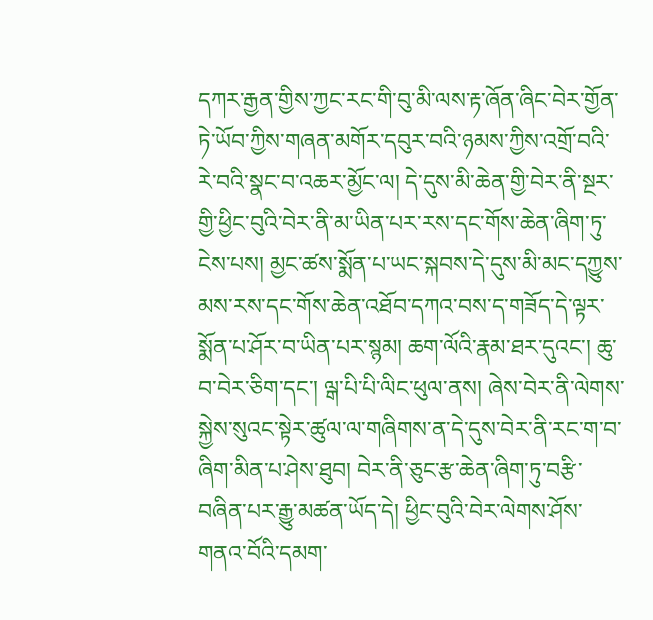དཀར་རྒྱན་གྱིས་ཀྱང་རང་གི་བུ་མི་ལས་རྟ་ཞོན་ཞིང་བེར་གྱོན་ཏེ་ཡོབ་ཀྱིས་གཞན་མགོར་དབུར་བའི་ཉམས་ཀྱིས་འགྲོ་བའི་རེ་བའི་སྣང་བ་འཆར་མྱོང་ལ། དེ་དུས་མི་ཆེན་གྱི་བེར་ནི་སྔར་གྱི་ཕྱིང་བུའི་བེར་ནི་མ་ཡིན་པར་རས་དང་གོས་ཆེན་ཞིག་ཏུ་ངེས་པས། མྱང་ཚས་སྨོན་པ་ཡང་སྐབས་དེ་དུས་མི་མང་དཀྱུས་མས་རས་དང་གོས་ཆེན་འཐོབ་དཀའ་བས་ད་གཟོད་དེ་ལྟར་སྨོན་པ་ཤོར་བ་ཡིན་པར་སྙམ། ཆག་ལོའི་རྣམ་ཐར་དུའང་། ཆུ་བ་བེར་ཅིག་དང་། ལྒ་པི་པི་ལིང་ཕུལ་ནས། ཞེས་བེར་ནི་ལེགས་སྐྱེས་སུའང་སྟེར་ཚུལ་ལ་གཞིགས་ན་དེ་དུས་བེར་ནི་རང་ག་བ་ཞིག་མིན་པ་ཤེས་ཐུབ། བེར་ནི་ཅུང་རྩ་ཆེན་ཞིག་ཏུ་བརྩི་བཞིན་པར་རྒྱུ་མཚན་ཡོད་དེ། ཕྱིང་བུའི་བེར་ལེགས་ཤོས་གནའ་བོའི་དམག་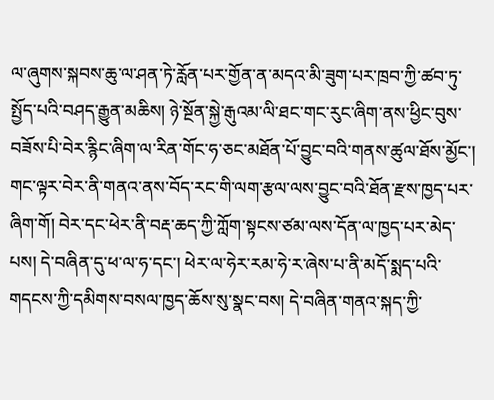ལ་ཞུགས་སྐབས་ཆུ་ལ་ཤན་ཏེ་རློན་པར་གྱོན་ན་མདའ་མི་ཟུག་པར་ཁྲབ་ཀྱི་ཚབ་ཏུ་སྤྱོད་པའི་བཤད་རྒྱུན་མཆིས། ཉེ་སྔོན་སྐྱེ་རྒུའམ་ལི་ཐང་གང་རུང་ཞིག་ནས་ཕྱིང་བུས་བཟོས་པི་བེར་རྙིང་ཞིག་ལ་རིན་གོང་ཧ་ཅང་མཐོན་པོ་བྱུང་བའི་གནས་ཚུལ་ཐོས་མྱོང་། གང་ལྟར་བེར་ནི་གནའ་ནས་བོད་རང་གི་ལག་རྩལ་ལས་བྱུང་བའི་ཐོན་རྫས་ཁྱད་པར་ཞིག་གོ། བེར་དང་ཕེར་ནི་བརྡ་ཆད་ཀྱི་ཀློག་སྟངས་ཙམ་ལས་དོན་ལ་ཁྱད་པར་མེད་པས། དེ་བཞིན་དུ་ཕ་ལ་ཧ་དང་། ཕེར་ལ་ཧེར་རམ་ཧེ་ར་ཞེས་པ་ནི་མདོ་སྨད་པའི་གདངས་ཀྱི་དམིགས་བསལ་ཁྱད་ཆོས་སུ་སྣང་བས། དེ་བཞིན་གནའ་སྐད་ཀྱི་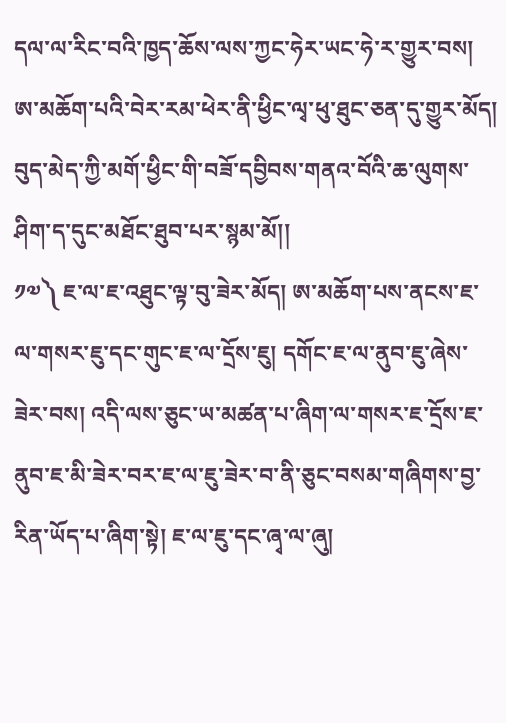དལ་ལ་རིང་བའི་ཁྱད་ཆོས་ལས་ཀྱང་ཧེར་ཡང་ཧེ་ར་གྱུར་བས། ཨ་མཆོག་པའི་བེར་རམ་ཕེར་ནི་ཕྱིང་ལྭ་ཕུ་ཐུང་ཅན་དུ་གྱུར་མོད། བུད་མེད་ཀྱི་མགོ་ཕྱིང་གི་བཟོ་དབྱིབས་གནའ་བོའི་ཆ་ལུགས་ཤིག་ད་དུང་མཐོང་ཐུབ་པར་སྙམ་མོ།།
༡༧༽ ཇ་ལ་ཇ་འཐུང་ལྟ་བུ་ཟེར་མོད། ཨ་མཆོག་པས་ནངས་ཇ་ལ་གསར་ཇུ་དང་གུང་ཇ་ལ་དྲོས་ཇུ། དགོང་ཇ་ལ་ནུབ་ཇུ་ཞེས་ཟེར་བས། འདི་ལས་ཅུང་ཡ་མཚན་པ་ཞིག་ལ་གསར་ཇ་དྲོས་ཇ་ནུབ་ཇ་མི་ཟེར་བར་ཇ་ལ་ཇུ་ཟེར་བ་ནི་ཅུང་བསམ་གཞིགས་བྱ་རིན་ཡོད་པ་ཞིག་སྟེ། ཇ་ལ་ཇུ་དང་ཞྭ་ལ་ཞུ།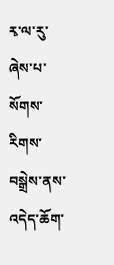རྭ་ལ་རུ་ཞེས་པ་སོགས་རིགས་བསྒྲེས་ནས་འདེད་ཆོག་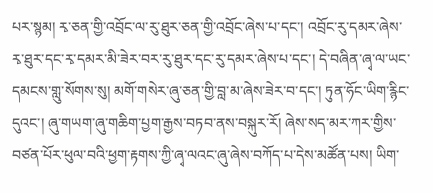པར་སྙམ། རྭ་ཅན་གྱི་འབྲོང་ལ་རུ་ཐུར་ཅན་གྱི་འབྲོང་ཞེས་པ་དང་། འབྲོང་རུ་དམར་ཞེས་རྭ་ཐུར་དང་རྭ་དམར་མི་ཟེར་བར་རུ་ཐུར་དང་རུ་དམར་ཞེས་པ་དང་། དེ་བཞིན་ཞྭ་ལ་ཡང་དམངས་གླུ་སོགས་སུ། མགོ་གསེར་ཞུ་ཅན་གྱི་བླ་མ་ཞེས་ཟེར་བ་དང་། ཏུན་ཧོང་ཡིག་རྙིང་དུའང་། ཞུ་གཡག་ཞུ་གཆིག་པྱག་རྒྱས་བཏབ་ནས་བསྐུར་རོ། ཞེས་སད་མར་ཀར་གྱིས་བཙན་པོར་ཕུལ་བའི་ཕྱག་རྟགས་ཀྱི་ཞྭ་ལའང་ཞུ་ཞེས་བཀོད་པ་དེས་མཚོན་པས། ཡིག་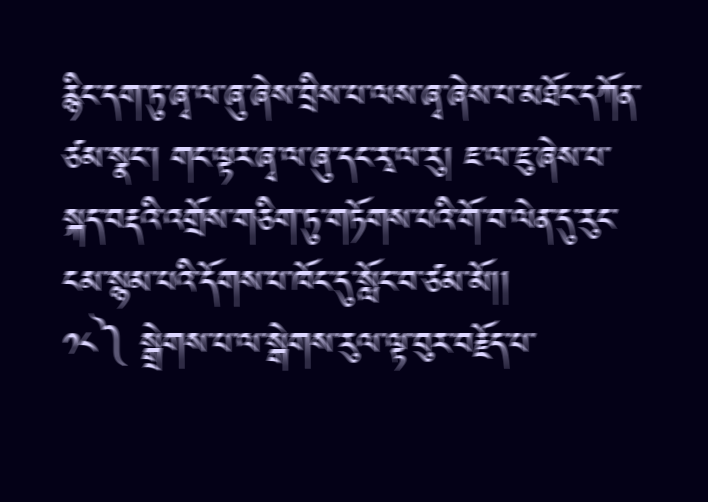རྙིང་དག་ཏུ་ཞྭ་ལ་ཞུ་ཞེས་བྲིས་པ་ལས་ཞྭ་ཞེས་པ་མཐོང་དཀོན་ཙམ་སྣང་། གང་ལྟར་ཞྭ་ལ་ཞུ་དང་རྭ་ལ་རུ། ཇ་ལ་ཇུ་ཞེས་པ་སྐད་བརྡའི་འགྲོས་གཅིག་ཏུ་གཏོགས་པའི་གོ་བ་ལེན་དུ་རུང་ངམ་སྙམ་པའི་དོགས་པ་ཁོང་དུ་སློང་བ་ཙམ་མོ།།
༡༨༽ སྒྲེགས་པ་ལ་སྒེགས་རུལ་ལྟ་བུར་བརྗོད་པ་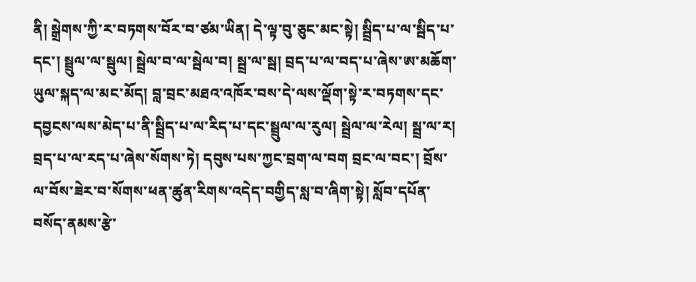ནི། སྒྲེགས་ཀྱི་ར་བཏགས་བོར་བ་ཙམ་ཡིན། དེ་ལྟ་བུ་ཅུང་མང་སྟེ། སྦྲིད་པ་ལ་སྦིད་པ་དང་། སྦྲུལ་ལ་སྦུལ། སྦྲེལ་བ་ལ་སྦེལ་བ། སྦྲ་ལ་སྦ། བྲད་པ་ལ་བད་པ་ཞེས་ཨ་མཆོག་ཡུལ་སྐད་ལ་མང་མོད། བླ་བྲང་མཐའ་འཁོར་བས་དེ་ལས་ལྡོག་སྟེ་ར་བཏགས་དང་དབྱངས་ལས་མེད་པ་ནི་སྦྲིད་པ་ལ་རིད་པ་དང་སྦྲུལ་ལ་རུལ། སྦྲེལ་ལ་རེལ། སྦྲ་ལ་ར། བྲད་པ་ལ་རད་པ་ཞེས་སོགས་ཏེ། དབུས་པས་ཀྱང་བྲག་ལ་བག བྲང་ལ་བང་། བྲོས་ལ་བོས་ཟེར་བ་སོགས་ཕན་ཚུན་རིགས་འདེད་བགྱིད་སླ་བ་ཞིག་སྟེ། སློབ་དཔོན་བསོད་ནམས་རྩེ་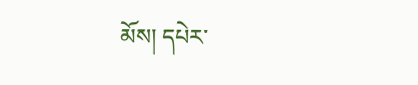མོས། དཔེར་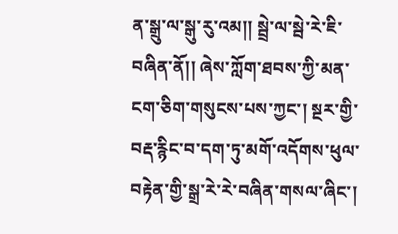ན་སྒྲུ་ལ་སྒུ་རུ་འམ།། སྦྲེ་ལ་སྦེ་རེ་ཇི་བཞིན་ནོ།། ཞེས་ཀློག་ཐབས་ཀྱི་མན་ངག་ཅིག་གསུངས་པས་ཀྱང་། སྔར་གྱི་བརྡ་རྙིང་བ་དག་ཏུ་མགོ་འདོགས་ཕུལ་བརྟེན་གྱི་སྒྲ་རེ་རེ་བཞིན་གསལ་ཞིང་།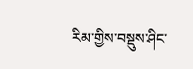རིམ་གྱིས་བསྡུས་ཤིང་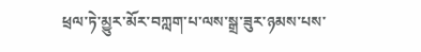ཕྲལ་ཏེ་མྱུར་མོར་བཀླག་པ་ལས་སྒྲ་ཟུར་ཉམས་པས་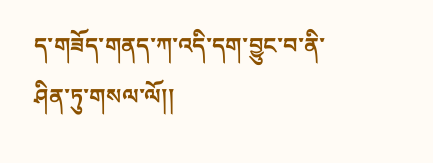ད་གཟོད་གནད་ཀ་འདི་དག་བྱུང་བ་ནི་ཤིན་ཏུ་གསལ་ལོ།།